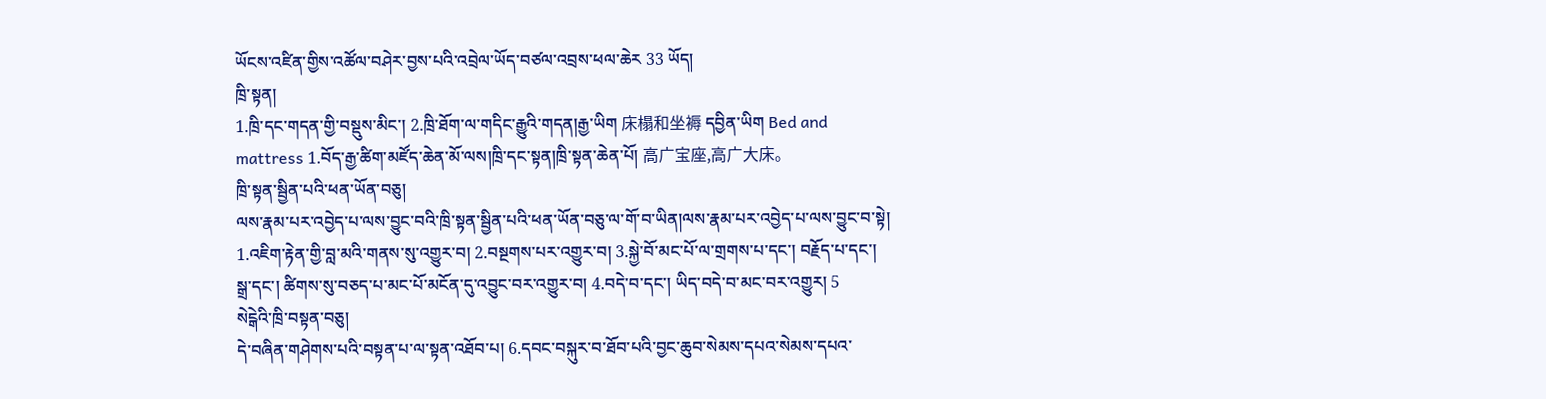ཡོངས་འཛིན་གྱིས་འཚོལ་བཤེར་བྱས་པའི་འབྲེལ་ཡོད་བཙལ་འབྲས་ཕལ་ཆེར 33 ཡོད།
ཁྲི་སྟན།
1.ཁྲི་དང་གདན་གྱི་བསྡུས་མིང་། 2.ཁྲི་ཐོག་ལ་གདིང་རྒྱུའི་གདན།རྒྱ་ཡིག 床榻和坐褥 དབྱིན་ཡིག Bed and mattress 1.བོད་རྒྱ་ཚིག་མཛོད་ཆེན་མོ་ལས།ཁྲི་དང་སྟན།ཁྲི་སྟན་ཆེན་པོ། 高广宝座,高广大床。
ཁྲི་སྟན་སྦྱིན་པའི་ཕན་ཡོན་བཅུ།
ལས་རྣམ་པར་འབྱེད་པ་ལས་བྱུང་བའི་ཁྲི་སྟན་སྦྱིན་པའི་ཕན་ཡོན་བཅུ་ལ་གོ་བ་ཡིན།ལས་རྣམ་པར་འབྱེད་པ་ལས་བྱུང་བ་སྟེ། 1.འཇིག་རྟེན་གྱི་བླ་མའི་གནས་སུ་འགྱུར་བ། 2.བསྔགས་པར་འགྱུར་བ། 3.སྐྱེ་བོ་མང་པོ་ལ་གྲགས་པ་དང་། བརྗོད་པ་དང་། སྒྲ་དང་། ཚིགས་སུ་བཅད་པ་མང་པོ་མངོན་དུ་འབྱུང་བར་འགྱུར་བ། 4.བདེ་བ་དང་། ཡིད་བདེ་བ་མང་བར་འགྱུར། 5
སེངྒེའི་ཁྲི་བསྟན་བཅུ།
དེ་བཞིན་གཤེགས་པའི་བསྟན་པ་ལ་སྟན་འཐོབ་པ། 6.དབང་བསྐུར་བ་ཐོབ་པའི་བྱང་ཆུབ་སེམས་དཔའ་སེམས་དཔའ་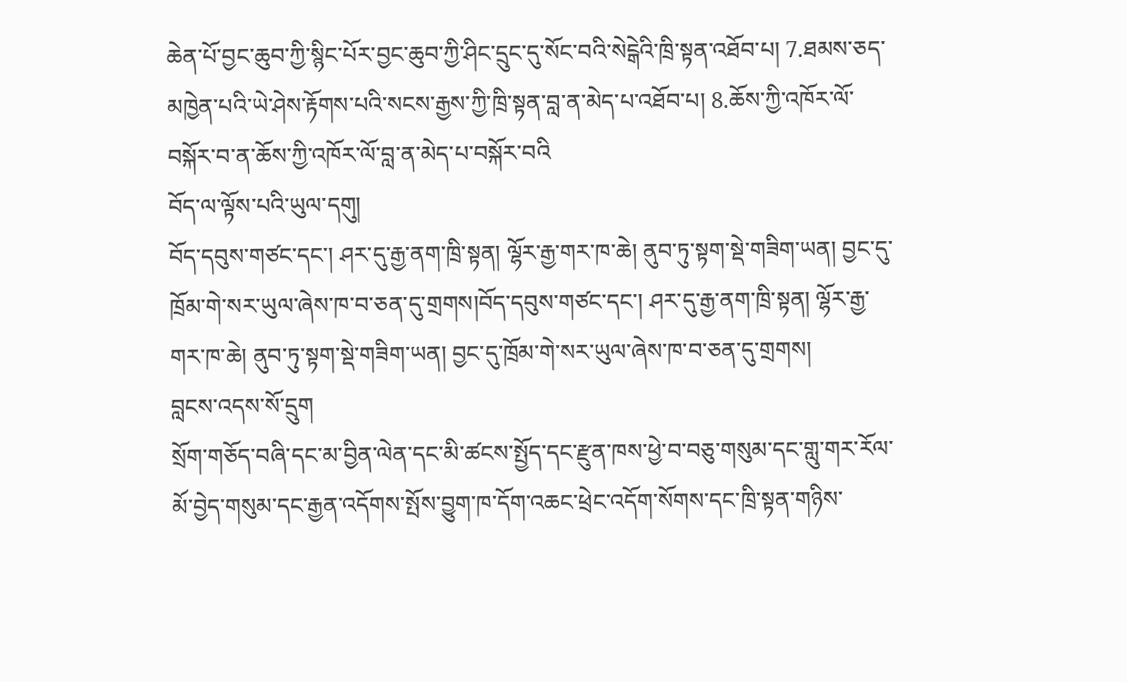ཆེན་པོ་བྱང་ཆུབ་ཀྱི་སྙིང་པོར་བྱང་ཆུབ་ཀྱི་ཤིང་དྲུང་དུ་སོང་བའི་སེངྒེའི་ཁྲི་སྟན་འཐོབ་པ། 7.ཐམས་ཅད་མཁྱེན་པའི་ཡེ་ཤེས་རྟོགས་པའི་སངས་རྒྱས་ཀྱི་ཁྲི་སྟན་བླ་ན་མེད་པ་འཐོབ་པ། 8.ཆོས་ཀྱི་འཁོར་ལོ་བསྐོར་བ་ན་ཆོས་ཀྱི་འཁོར་ལོ་བླ་ན་མེད་པ་བསྐོར་བའི
བོད་ལ་ལྟོས་པའི་ཡུལ་དགུ།
བོད་དབུས་གཙང་དང་། ཤར་དུ་རྒྱ་ནག་ཁྲི་སྟན། ལྷོར་རྒྱ་གར་ཁ་ཆེ། ནུབ་ཏུ་སྟག་སྡེ་གཟིག་ཡན། བྱང་དུ་ཁྲོམ་གེ་སར་ཡུལ་ཞེས་ཁ་བ་ཅན་དུ་གྲགས།བོད་དབུས་གཙང་དང་། ཤར་དུ་རྒྱ་ནག་ཁྲི་སྟན། ལྷོར་རྒྱ་གར་ཁ་ཆེ། ནུབ་ཏུ་སྟག་སྡེ་གཟིག་ཡན། བྱང་དུ་ཁྲོམ་གེ་སར་ཡུལ་ཞེས་ཁ་བ་ཅན་དུ་གྲགས།
བླངས་འདས་སོ་དྲུག
སྲོག་གཅོད་བཞི་དང་མ་བྱིན་ལེན་དང་མི་ཚངས་སྤྱོད་དང་རྫུན་ཁས་ཕྱེ་བ་བཅུ་གསུམ་དང་གླུ་གར་རོལ་མོ་བྱེད་གསུམ་དང་རྒྱན་འདོགས་སྤོས་བྱུག་ཁ་དོག་འཆང་ཕྲེང་འདོག་སོགས་དང་ཁྲི་སྟན་གཉིས་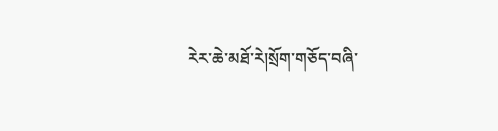རེར་ཆེ་མཐོ་རེ།སྲོག་གཅོད་བཞི་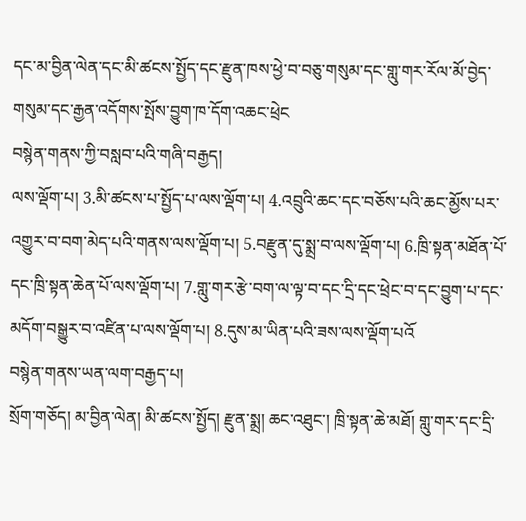དང་མ་བྱིན་ལེན་དང་མི་ཚངས་སྤྱོད་དང་རྫུན་ཁས་ཕྱེ་བ་བཅུ་གསུམ་དང་གླུ་གར་རོལ་མོ་བྱེད་གསུམ་དང་རྒྱན་འདོགས་སྤོས་བྱུག་ཁ་དོག་འཆང་ཕྲེང
བསྙེན་གནས་ཀྱི་བསླབ་པའི་གཞི་བརྒྱད།
ལས་ལྡོག་པ། 3.མི་ཚངས་པ་སྤྱོད་པ་ལས་ལྡོག་པ། 4.འབྲུའི་ཆང་དང་བཅོས་པའི་ཆང་མྱོས་པར་འགྱུར་བ་བག་མེད་པའི་གནས་ལས་ལྡོག་པ། 5.བརྫུན་དུ་སྨྲ་བ་ལས་ལྡོག་པ། 6.ཁྲི་སྟན་མཐོན་པོ་དང་ཁྲི་སྟན་ཆེན་པོ་ལས་ལྡོག་པ། 7.གླུ་གར་རྩེ་བག་ལ་ལྟ་བ་དང་དྲི་དང་ཕྲེང་བ་དང་བྱུག་པ་དང་མདོག་བསྒྱུར་བ་འཛིན་པ་ལས་ལྡོག་པ། 8.དུས་མ་ཡིན་པའི་ཟས་ལས་ལྡོག་པའོ
བསྙེན་གནས་ཡན་ལག་བརྒྱད་པ།
སྲོག་གཅོད། མ་བྱིན་ལེན། མི་ཚངས་སྤྱོད། རྫུན་སྨྲ། ཆང་འཐུང་། ཁྲི་སྟན་ཆེ་མཐོ། གླུ་གར་དང་དྲི་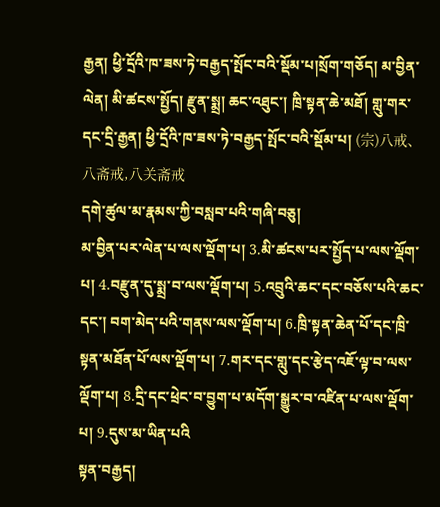རྒྱན། ཕྱི་དྲོའི་ཁ་ཟས་ཏེ་བརྒྱད་སྤོང་བའི་སྡོམ་པ།སྲོག་གཅོད། མ་བྱིན་ལེན། མི་ཚངས་སྤྱོད། རྫུན་སྨྲ། ཆང་འཐུང་། ཁྲི་སྟན་ཆེ་མཐོ། གླུ་གར་དང་དྲི་རྒྱན། ཕྱི་དྲོའི་ཁ་ཟས་ཏེ་བརྒྱད་སྤོང་བའི་སྡོམ་པ། (宗)八戒、八斋戒,八关斋戒
དགེ་ཚུལ་མ་རྣམས་ཀྱི་བསླབ་པའི་གཞི་བཅུ།
མ་བྱིན་པར་ལེན་པ་ལས་ལྡོག་པ། 3.མི་ཚངས་པར་སྤྱོད་པ་ལས་ལྡོག་པ། 4.བརྫུན་དུ་སྨྲ་བ་ལས་ལྡོག་པ། 5.འབྲུའི་ཆང་དང་བཅོས་པའི་ཆང་དང་། བག་མེད་པའི་གནས་ལས་ལྡོག་པ། 6.ཁྲི་སྟན་ཆེན་པོ་དང་ཁྲི་སྟན་མཐོན་པོ་ལས་ལྡོག་པ། 7.གར་དང་གླུ་དང་རྩེད་འཇོ་ལྟ་བ་ལས་ལྡོག་པ། 8.དྲི་དང་ཕྲེང་བ་བྱུག་པ་མདོག་སྒྱུར་བ་འཛིན་པ་ལས་ལྡོག་པ། 9.དུས་མ་ཡིན་པའི
སྟན་བརྒྱད།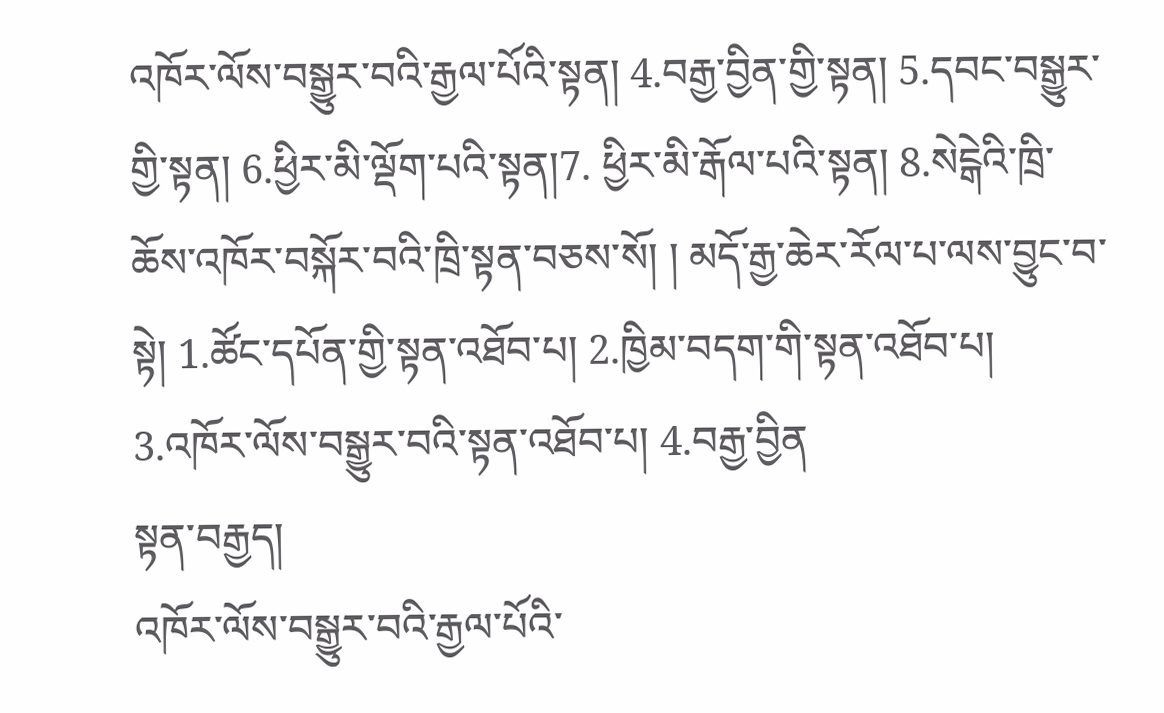འཁོར་ལོས་བསྒྱུར་བའི་རྒྱལ་པོའི་སྟན། 4.བརྒྱ་བྱིན་གྱི་སྟན། 5.དབང་བསྒྱུར་གྱི་སྟན། 6.ཕྱིར་མི་ལྡོག་པའི་སྟན།7. ཕྱིར་མི་རྒོལ་པའི་སྟན། 8.སེངྒེའི་ཁྲི་ཆོས་འཁོར་བསྐོར་བའི་ཁྲི་སྟན་བཅས་སོ། ། མདོ་རྒྱ་ཆེར་རོལ་པ་ལས་བྱུང་བ་སྟེ། 1.ཚོང་དཔོན་གྱི་སྟན་འཐོབ་པ། 2.ཁྱིམ་བདག་གི་སྟན་འཐོབ་པ། 3.འཁོར་ལོས་བསྒྱུར་བའི་སྟན་འཐོབ་པ། 4.བརྒྱ་བྱིན
སྟན་བརྒྱད།
འཁོར་ལོས་བསྒྱུར་བའི་རྒྱལ་པོའི་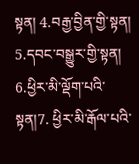སྟན། 4.བརྒྱ་བྱིན་གྱི་སྟན། 5.དབང་བསྒྱུར་གྱི་སྟན། 6.ཕྱིར་མི་ལྡོག་པའི་སྟན།7. ཕྱིར་མི་རྒོལ་པའི་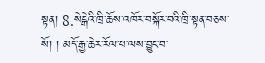སྟན། 8.སེངྒེའི་ཁྲི་ཆོས་འཁོར་བསྐོར་བའི་ཁྲི་སྟན་བཅས་སོ། ། མདོ་རྒྱ་ཆེར་རོལ་པ་ལས་བྱུང་བ་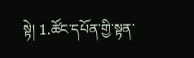སྟེ། 1.ཚོང་དཔོན་གྱི་སྟན་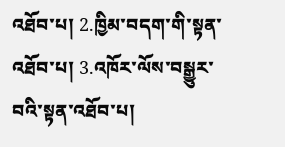འཐོབ་པ། 2.ཁྱིམ་བདག་གི་སྟན་འཐོབ་པ། 3.འཁོར་ལོས་བསྒྱུར་བའི་སྟན་འཐོབ་པ།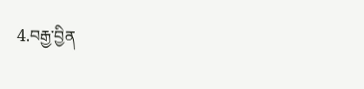4.བརྒྱ་བྱིན